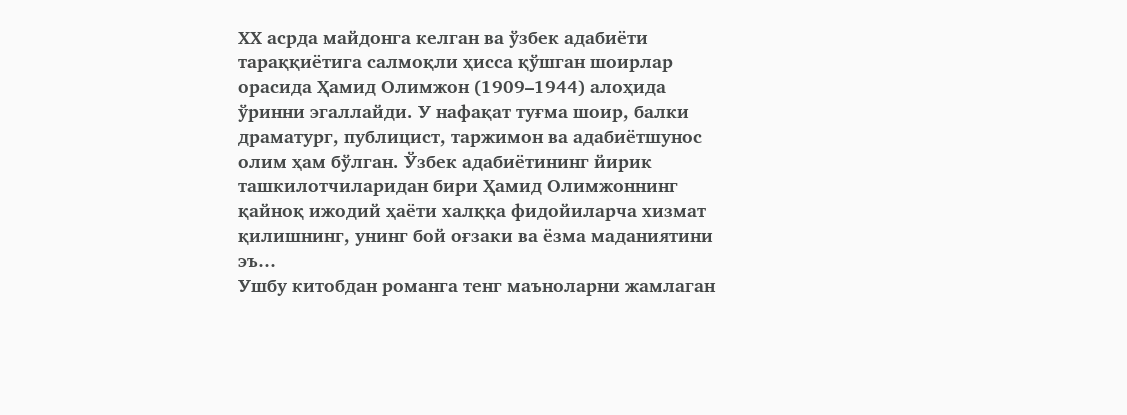ХХ асрда майдонга келган ва ўзбек адабиёти тараққиётига салмоқли ҳисса қўшган шоирлар орасида Ҳамид Олимжон (1909–1944) алоҳида ўринни эгаллайди. У нафақат туғма шоир, балки драматург, публицист, таржимон ва адабиётшунос олим ҳам бўлган. Ўзбек адабиётининг йирик ташкилотчиларидан бири Ҳамид Олимжоннинг қайноқ ижодий ҳаёти халққа фидойиларча хизмат қилишнинг, унинг бой оғзаки ва ёзма маданиятини эъ…
Ушбу китобдан романга тенг маъноларни жамлаган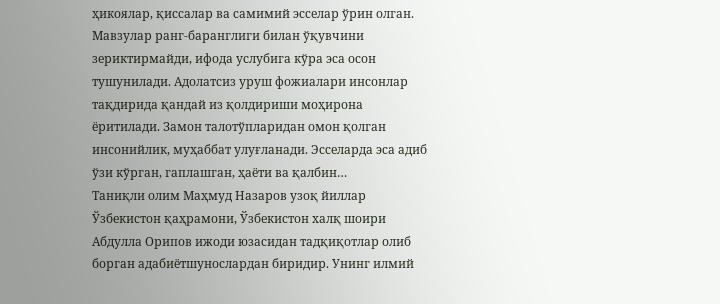ҳикоялар, қиссалар ва самимий эсселар ўрин олган. Мавзулар ранг-баранглиги билан ўқувчини зериктирмайди, ифода услубига кўра эса осон тушунилади. Адолатсиз уруш фожиалари инсонлар тақдирида қандай из қолдириши моҳирона ёритилади. Замон талотўпларидан омон қолган инсонийлик, муҳаббат улуғланади. Эсселарда эса адиб ўзи кўрган, гаплашган, ҳаёти ва қалбин…
Таниқли олим Маҳмуд Назаров узоқ йиллар Ўзбекистон қаҳрамони, Ўзбекистон халқ шоири Абдулла Орипов ижоди юзасидан тадқиқотлар олиб борган адабиётшунослардан биридир. Унинг илмий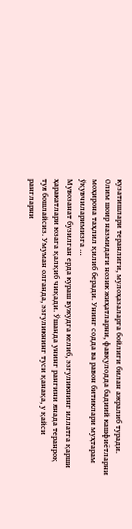кузатишлари теранлиги, мулоҳазаларга бойлиги билан ажралиб туради. Олим шоир назмидаги нозик жиҳатларни, фавқулодда бадиий кашфиётларни моҳирона таҳлил қилиб беради. Унинг содда ва равон битиклари муҳтарам ўқувчиларимизга …
Мувозанат бузилган ерда кураш вужудга келиб, эзгуликнинг иллатга қарши ҳаракатлари юзага қалқиб чиқади. Ўшанда унинг рангини янада теранроқ туя бошлайсиз. Умуман олганда, эзгуликнинг туси қанақа, у қайси рангларни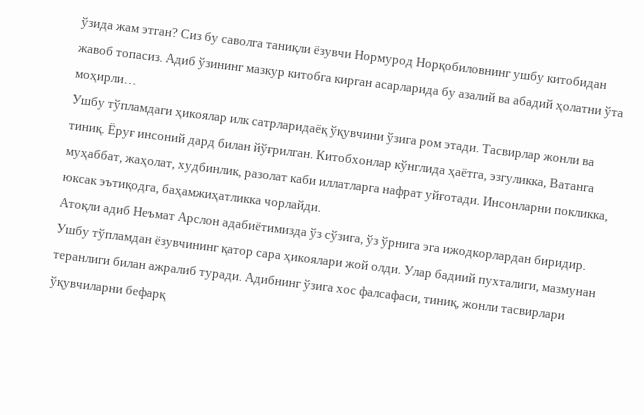ўзида жам этган? Сиз бу саволга таниқли ёзувчи Нормурод Норқобиловнинг ушбу китобидан жавоб топасиз. Адиб ўзининг мазкур китобга кирган асарларида бу азалий ва абадий ҳолатни ўта моҳирли…
Ушбу тўпламдаги ҳикоялар илк сатрларидаёқ ўқувчини ўзига ром этади. Тасвирлар жонли ва тиниқ. Ёруғ инсоний дард билан йўғрилган. Китобхонлар кўнглида ҳаётга, эзгуликка, Ватанга муҳаббат, жаҳолат, худбинлик, разолат каби иллатларга нафрат уйғотади. Инсонларни покликка, юксак эътиқодга, баҳамжиҳатликка чорлайди.
Атоқли адиб Неъмат Арслон адабиётимизда ўз сўзига, ўз ўрнига эга ижодкорлардан биридир. Ушбу тўпламдан ёзувчининг қатор сара ҳикоялари жой олди. Улар бадиий пухталиги, мазмунан теранлиги билан ажралиб туради. Адибнинг ўзига хос фалсафаси, тиниқ, жонли тасвирлари ўқувчиларни бефарқ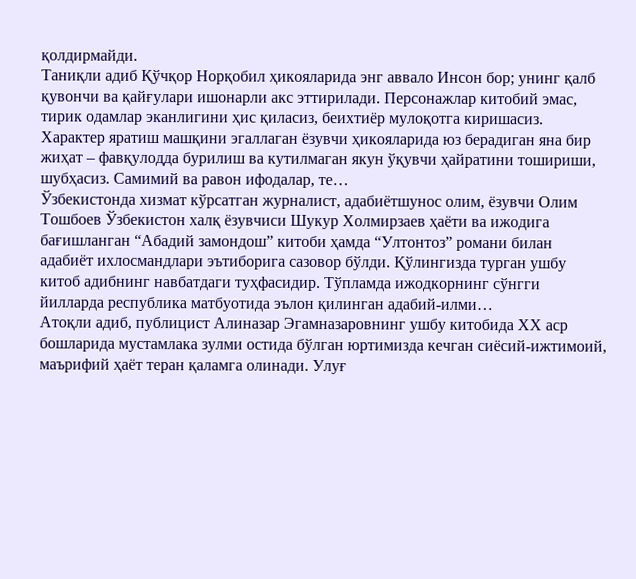қолдирмайди.
Таниқли адиб Қўчқор Норқобил ҳикояларида энг аввало Инсон бор; унинг қалб қувончи ва қайғулари ишонарли акс эттирилади. Персонажлар китобий эмас, тирик одамлар эканлигини ҳис қиласиз, беихтиёр мулоқотга киришасиз. Характер яратиш машқини эгаллаган ёзувчи ҳикояларида юз берадиган яна бир жиҳат – фавқулодда бурилиш ва кутилмаган якун ўқувчи ҳайратини тошириши, шубҳасиз. Самимий ва равон ифодалар, те…
Ўзбекистонда хизмат кўрсатган журналист, адабиётшунос олим, ёзувчи Олим Тошбоев Ўзбекистон халқ ёзувчиси Шукур Холмирзаев ҳаёти ва ижодига бағишланган “Абадий замондош” китоби ҳамда “Ултонтоз” романи билан адабиёт ихлосмандлари эътиборига сазовор бўлди. Қўлингизда турган ушбу китоб адибнинг навбатдаги туҳфасидир. Тўпламда ижодкорнинг сўнгги йилларда республика матбуотида эълон қилинган адабий-илми…
Атоқли адиб, публицист Алиназар Эгамназаровнинг ушбу китобида ХХ аср бошларида мустамлака зулми остида бўлган юртимизда кечган сиёсий-ижтимоий, маърифий ҳаёт теран қаламга олинади. Улуғ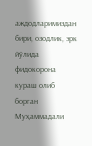аждодларимиздан бири, озодлик, эрк йўлида фидокорона кураш олиб борган Муҳаммадали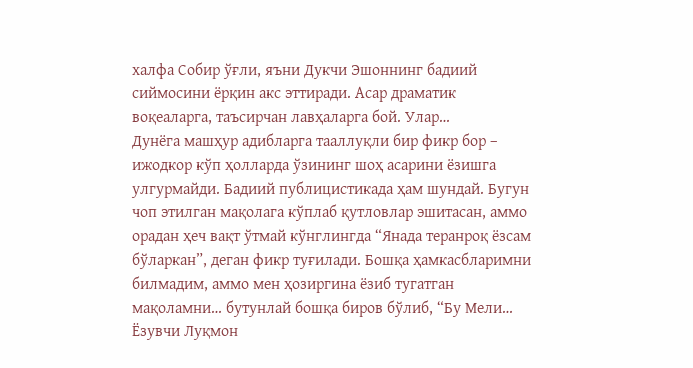халфа Собир ўғли, яъни Дукчи Эшоннинг бадиий сиймосини ёрқин акс эттиради. Асар драматик воқеаларга, таъсирчан лавҳаларга бой. Улар…
Дунёга машҳур адибларга тааллуқли бир фикр бор – ижодкор кўп ҳолларда ўзининг шоҳ асарини ёзишга улгурмайди. Бадиий публицистикада ҳам шундай. Бугун чоп этилган мақолага кўплаб қутловлар эшитасан, аммо орадан ҳеч вақт ўтмай кўнглингда “Янада теранроқ ёзсам бўларкан”, деган фикр туғилади. Бошқа ҳамкасбларимни билмадим, аммо мен ҳозиргина ёзиб тугатган мақоламни… бутунлай бошқа биров бўлиб, “Бу Мели…
Ёзувчи Луқмон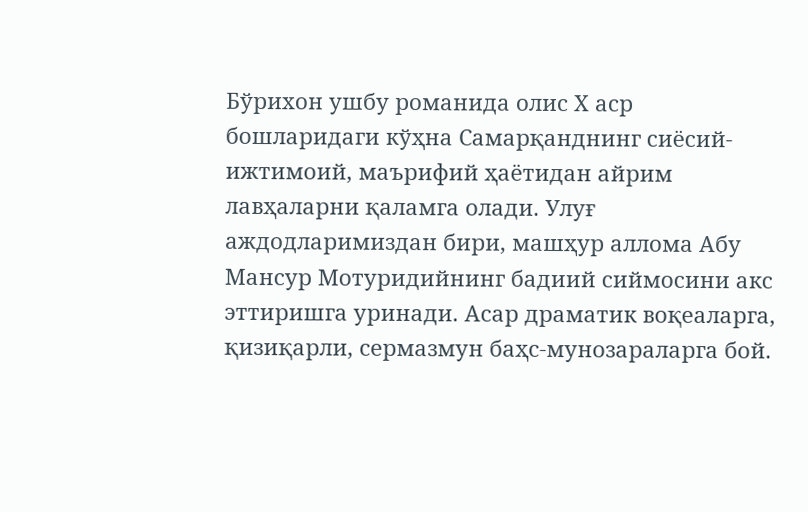Бўрихон ушбу романида олис Х аср бошларидаги кўҳна Самарқанднинг сиёсий-ижтимоий, маърифий ҳаётидан айрим лавҳаларни қаламга олади. Улуғ аждодларимиздан бири, машҳур аллома Абу Мансур Мотуридийнинг бадиий сиймосини акс эттиришга уринади. Асар драматик воқеаларга, қизиқарли, сермазмун баҳс-мунозараларга бой.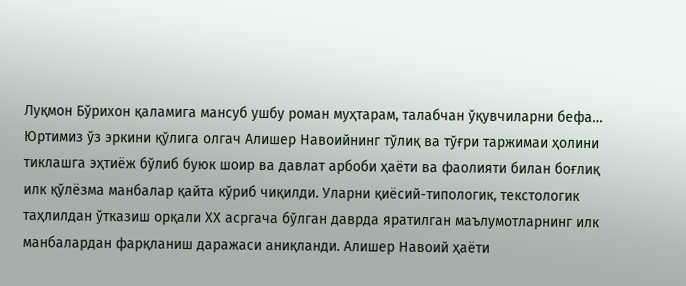Луқмон Бўрихон қаламига мансуб ушбу роман муҳтарам, талабчан ўқувчиларни бефа…
Юртимиз ўз эркини қўлига олгач Алишер Навоийнинг тўлиқ ва тўғри таржимаи ҳолини тиклашга эҳтиёж бўлиб буюк шоир ва давлат арбоби ҳаёти ва фаолияти билан боғлиқ илк қўлёзма манбалар қайта кўриб чиқилди. Уларни қиёсий-типологик, текстологик таҳлилдан ўтказиш орқали ХХ асргача бўлган даврда яратилган маълумотларнинг илк манбалардан фарқланиш даражаси аниқланди. Алишер Навоий ҳаёти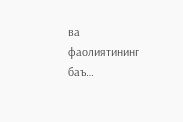ва фаолиятининг баъ…